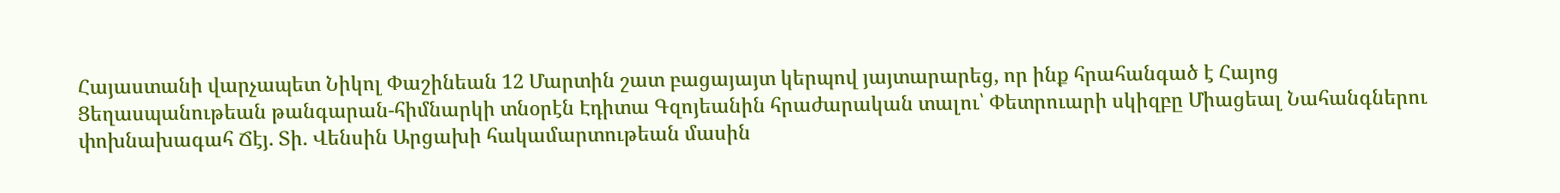Հայաստանի վարչապետ Նիկոլ Փաշինեան 12 Մարտին շատ բացայայտ կերպով յայտարարեց, որ ինք հրահանգած է Հայոց Ցեղասպանութեան թանգարան-հիմնարկի տնօրէն Էդիտա Գզոյեանին հրաժարական տալու՝ Փետրուարի սկիզբը Միացեալ Նահանգներու փոխնախագահ Ճէյ. Տի. Վենսին Արցախի հակամարտութեան մասին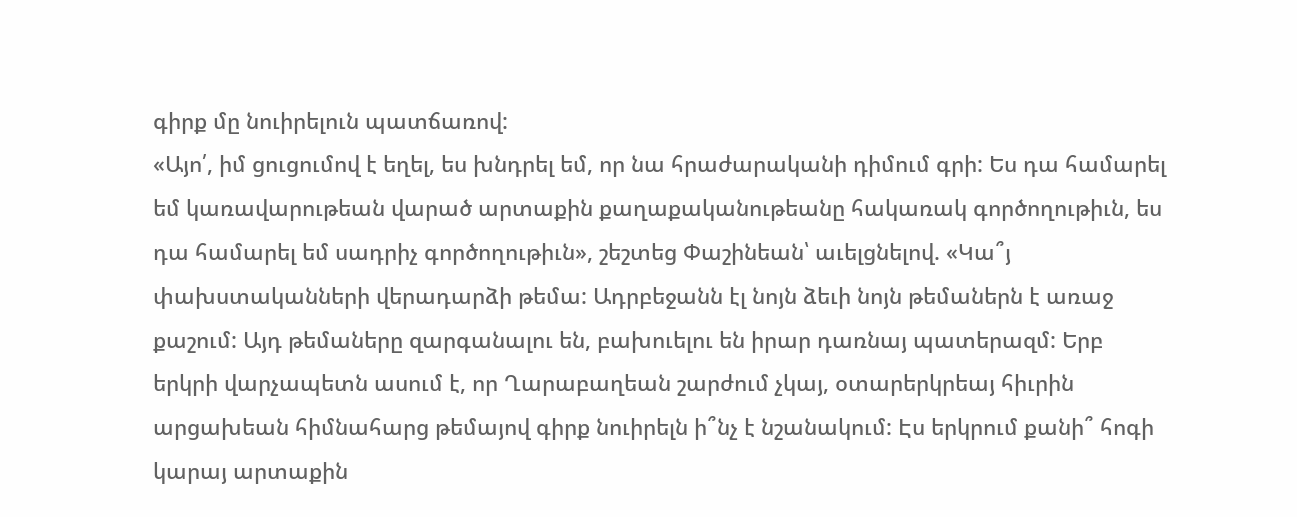գիրք մը նուիրելուն պատճառով:
«Այո՛, իմ ցուցումով է եղել, ես խնդրել եմ, որ նա հրաժարականի դիմում գրի: Ես դա համարել եմ կառավարութեան վարած արտաքին քաղաքականութեանը հակառակ գործողութիւն, ես դա համարել եմ սադրիչ գործողութիւն», շեշտեց Փաշինեան՝ աւելցնելով. «Կա՞յ փախստականների վերադարձի թեմա: Ադրբեջանն էլ նոյն ձեւի նոյն թեմաներն է առաջ քաշում: Այդ թեմաները զարգանալու են, բախուելու են իրար դառնայ պատերազմ: Երբ երկրի վարչապետն ասում է, որ Ղարաբաղեան շարժում չկայ, օտարերկրեայ հիւրին արցախեան հիմնահարց թեմայով գիրք նուիրելն ի՞նչ է նշանակում: Էս երկրում քանի՞ հոգի կարայ արտաքին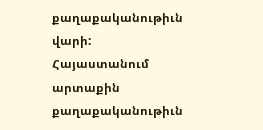քաղաքականութիւն վարի: Հայաստանում արտաքին քաղաքականութիւն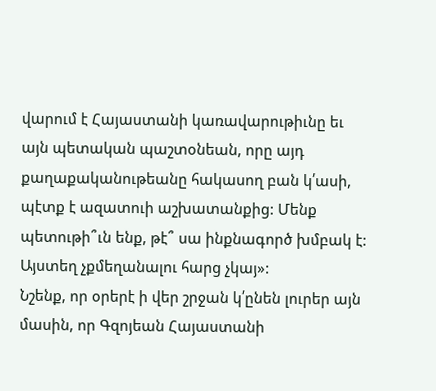վարում է Հայաստանի կառավարութիւնը եւ այն պետական պաշտօնեան, որը այդ քաղաքականութեանը հակասող բան կ՛ասի, պէտք է ազատուի աշխատանքից: Մենք պետութի՞ւն ենք, թէ՞ սա ինքնագործ խմբակ է: Այստեղ չքմեղանալու հարց չկայ»:
Նշենք, որ օրերէ ի վեր շրջան կ՛ընեն լուրեր այն մասին, որ Գզոյեան Հայաստանի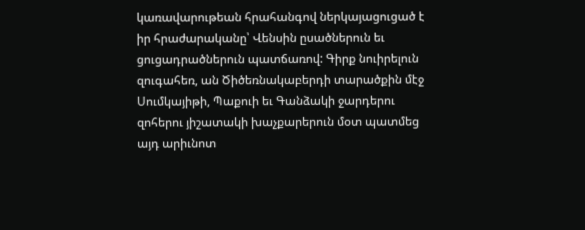կառավարութեան հրահանգով ներկայացուցած է իր հրաժարականը՝ Վենսին ըսածներուն եւ ցուցադրածներուն պատճառով: Գիրք նուիրելուն զուգահեռ, ան Ծիծեռնակաբերդի տարածքին մէջ Սումկայիթի, Պաքուի եւ Գանձակի ջարդերու զոհերու յիշատակի խաչքարերուն մօտ պատմեց այդ արիւնոտ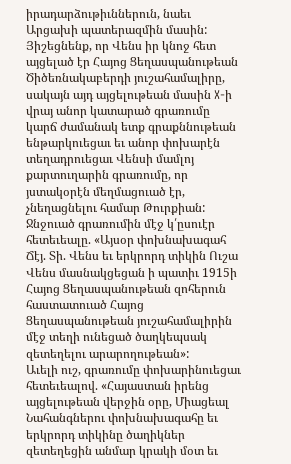իրադարձութիւններուն, նաեւ Արցախի պատերազմին մասին:
Յիշեցնենք, որ Վենս իր կնոջ հետ այցելած էր Հայոց Ցեղասպանութեան Ծիծեռնակաբերդի յուշահամալիրը, սակայն այդ այցելութեան մասին X-ի վրայ անոր կատարած գրառումը կարճ ժամանակ ետք գրաքննութեան ենթարկուեցաւ եւ անոր փոխարէն տեղադրուեցաւ Վենսի մամլոյ քարտուղարին գրառումը, որ յստակօրէն մեղմացուած էր, չնեղացնելու համար Թուրքիան:
Ջնջուած գրառումին մէջ կ՛ըսուէր հետեւեալը. «Այսօր փոխնախագահ Ճէյ. Տի. Վենս եւ երկրորդ տիկին Ուշա Վենս մասնակցեցան ի պատիւ 1915ի Հայոց Ցեղասպանութեան զոհերուն հաստատուած Հայոց Ցեղասպանութեան յուշահամալիրին մէջ տեղի ունեցած ծաղկեպսակ զետեղելու արարողութեան»:
Աւելի ուշ, գրառումը փոխարինուեցաւ հետեւեալով. «Հայաստան իրենց այցելութեան վերջին օրը, Միացեալ Նահանգներու փոխնախագահը եւ երկրորդ տիկինը ծաղիկներ զետեղեցին անմար կրակի մօտ եւ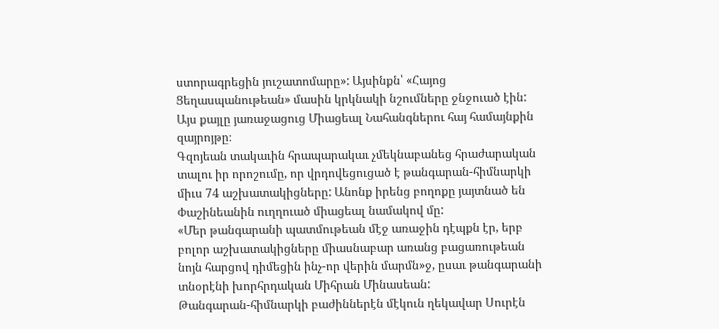ստորագրեցին յուշատոմարը»: Այսինքն՝ «Հայոց Ցեղասպանութեան» մասին կրկնակի նշումները ջնջուած էին: Այս քայլը յառաջացուց Միացեալ Նահանգներու հայ համայնքին զայրոյթը։
Գզոյեան տակաւին հրապարակաւ չմեկնաբանեց հրաժարական տալու իր որոշումը, որ վրդովեցուցած է թանգարան-հիմնարկի միւս 74 աշխատակիցները: Անոնք իրենց բողոքը յայտնած են Փաշինեանին ուղղուած միացեալ նամակով մը:
«Մեր թանգարանի պատմութեան մէջ առաջին դէպքն էր, երբ բոլոր աշխատակիցները միասնաբար առանց բացառութեան նոյն հարցով դիմեցին ինչ-որ վերին մարմն»ջ, ըսաւ թանգարանի տնօրէնի խորհրդական Միհրան Մինասեան:
Թանգարան-հիմնարկի բաժիններէն մէկուն ղեկավար Սուրէն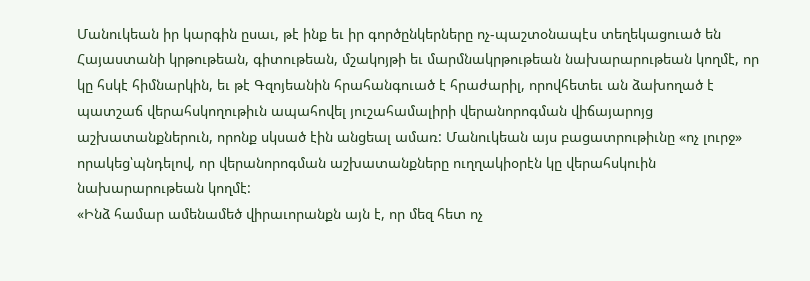Մանուկեան իր կարգին ըսաւ, թէ ինք եւ իր գործընկերները ոչ-պաշտօնապէս տեղեկացուած են Հայաստանի կրթութեան, գիտութեան, մշակոյթի եւ մարմնակրթութեան նախարարութեան կողմէ, որ կը հսկէ հիմնարկին, եւ թէ Գզոյեանին հրահանգուած է հրաժարիլ, որովհետեւ ան ձախողած է պատշաճ վերահսկողութիւն ապահովել յուշահամալիրի վերանորոգման վիճայարոյց աշխատանքներուն, որոնք սկսած էին անցեալ ամառ: Մանուկեան այս բացատրութիւնը «ոչ լուրջ» որակեց՝պնդելով, որ վերանորոգման աշխատանքները ուղղակիօրէն կը վերահսկուին նախարարութեան կողմէ:
«Ինձ համար ամենամեծ վիրաւորանքն այն է, որ մեզ հետ ոչ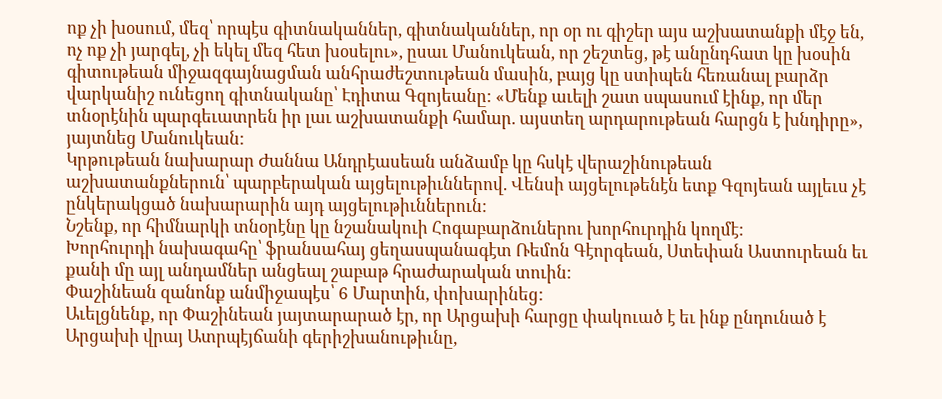ոք չի խօսում, մեզ՝ որպէս գիտնականներ, գիտնականներ, որ օր ու գիշեր այս աշխատանքի մէջ են, ոչ ոք չի յարգել, չի եկել մեզ հետ խօսելու», ըսաւ Մանուկեան, որ շեշտեց, թէ անընդհատ կը խօսին գիտութեան միջազգայնացման անհրաժեշտութեան մասին, բայց կը ստիպեն հեռանալ բարձր վարկանիշ ունեցող գիտնականը՝ Էդիտա Գզոյեանը: «Մենք աւելի շատ սպասում էինք, որ մեր տնօրէնին պարգեւատրեն իր լաւ աշխատանքի համար. այստեղ արդարութեան հարցն է խնդիրը», յայտնեց Մանուկեան:
Կրթութեան նախարար Ժաննա Անդրէասեան անձամբ կը հսկէ վերաշինութեան աշխատանքներուն՝ պարբերական այցելութիւններով. Վենսի այցելութենէն ետք Գզոյեան այլեւս չէ ընկերակցած նախարարին այդ այցելութիւններուն:
Նշենք, որ հիմնարկի տնօրէնը կը նշանակուի Հոգաբարձուներու խորհուրդին կողմէ:
Խորհուրդի նախագահը՝ ֆրանսահայ ցեղասպանագէտ Ռեմոն Գէորգեան, Ստեփան Աստուրեան եւ քանի մը այլ անդամներ անցեալ շաբաթ հրաժարական տուին:
Փաշինեան զանոնք անմիջապէս՝ 6 Մարտին, փոխարինեց:
Աւելցնենք, որ Փաշինեան յայտարարած էր, որ Արցախի հարցը փակուած է եւ ինք ընդունած է Արցախի վրայ Ատրպէյճանի գերիշխանութիւնը,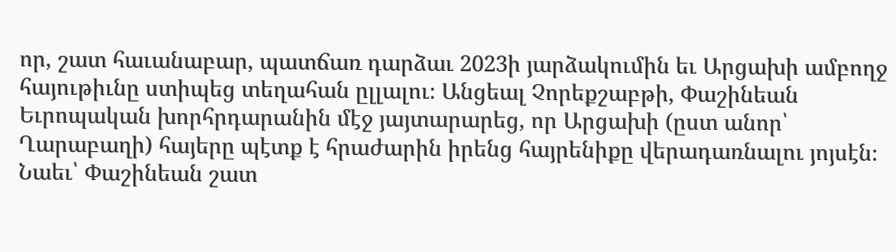որ, շատ հաւանաբար, պատճառ դարձաւ 2023ի յարձակումին եւ Արցախի ամբողջ հայութիւնը ստիպեց տեղահան ըլլալու։ Անցեալ Չորեքշաբթի, Փաշինեան Եւրոպական խորհրդարանին մէջ յայտարարեց, որ Արցախի (ըստ անոր՝ Ղարաբաղի) հայերը պէտք է հրաժարին իրենց հայրենիքը վերադառնալու յոյսէն։ Նաեւ՝ Փաշինեան շատ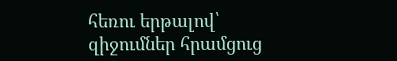հեռու երթալով՝ զիջումներ հրամցուց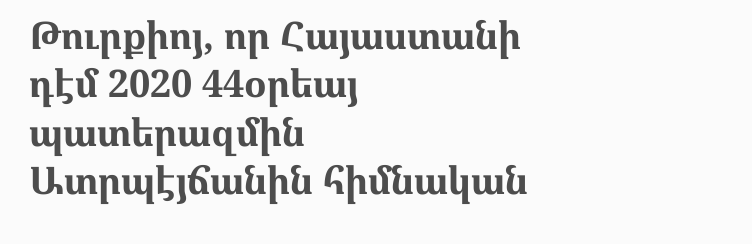Թուրքիոյ, որ Հայաստանի դէմ 2020 44օրեայ պատերազմին Ատրպէյճանին հիմնական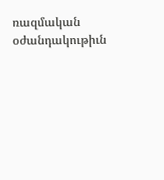ռազմական օժանդակութիւն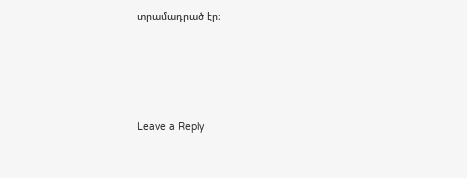տրամադրած էր։




Leave a Reply